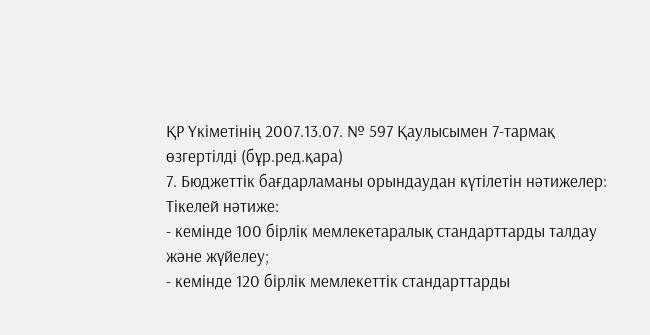ҚР Үкіметінің 2007.13.07. № 597 Қаулысымен 7-тармақ өзгертілді (бұр.ред.қара)
7. Бюджеттік бағдарламаны орындаудан күтілетін нәтижелер: Тікелей нәтиже:
- кемінде 100 бірлік мемлекетаралық стандарттарды талдау және жүйелеу;
- кемінде 120 бірлік мемлекеттік стандарттарды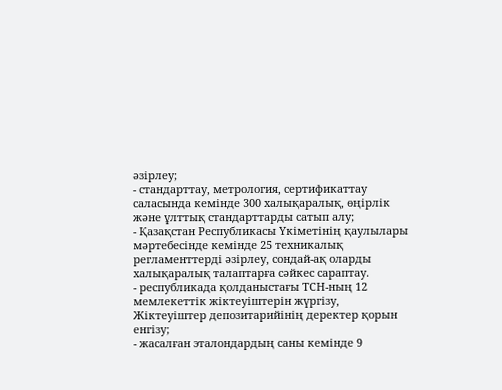әзірлеу;
- стандарттау, метрология, сертификаттау саласында кемінде 300 халықаралық, өңірлік және ұлттық стандарттарды сатып алу;
- Қазақстан Республикасы Үкіметінің қаулылары мәртебесінде кемінде 25 техникалық регламенттерді әзірлеу, сондай-ақ оларды халықаралық талаптарға сәйкес сараптау.
- республикада қолданыстағы ТСН-ның 12 мемлекеттік жіктеуіштерін жүргізу, Жіктеуіштер депозитарийінің деректер қорын енгізу;
- жасалған эталондардың саны кемінде 9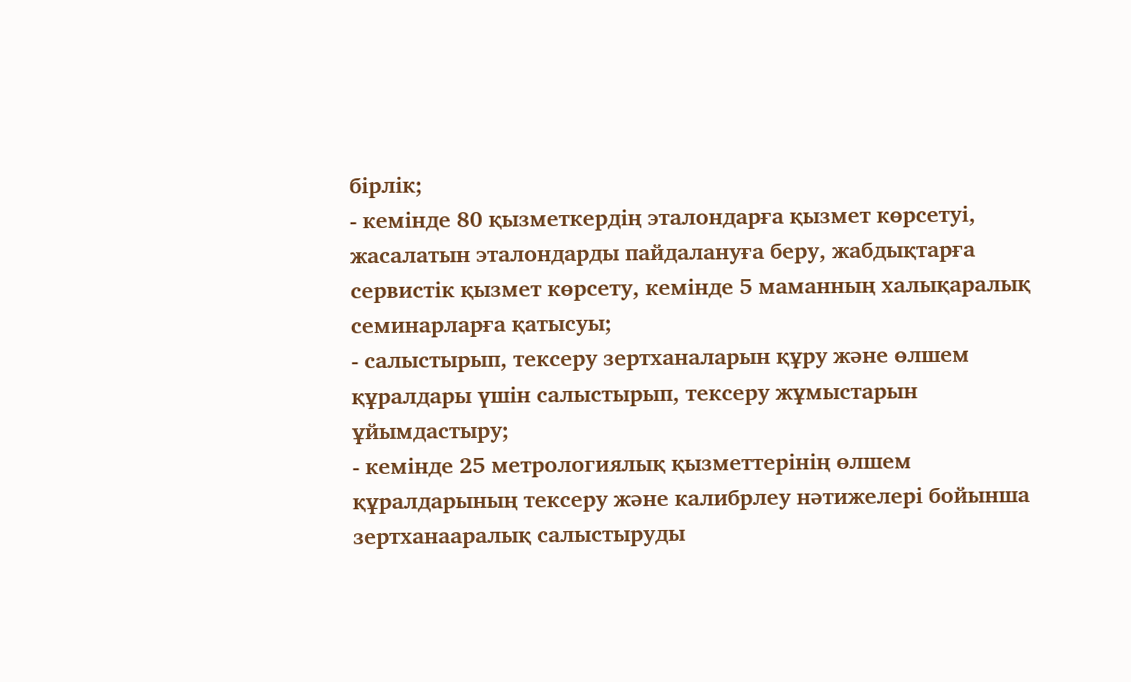бірлік;
- кемінде 80 қызметкердің эталондарға қызмет көрсетуі, жасалатын эталондарды пайдалануға беру, жабдықтарға сервистік қызмет көрсету, кемінде 5 маманның халықаралық семинарларға қатысуы;
- салыстырып, тексеру зертханаларын құру және өлшем құралдары үшін салыстырып, тексеру жұмыстарын ұйымдастыру;
- кемінде 25 метрологиялық қызметтерінің өлшем құралдарының тексеру және калибрлеу нәтижелері бойынша зертханааралық салыстыруды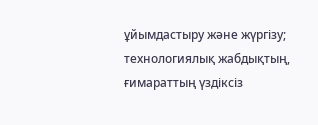ұйымдастыру және жүргізу;
технологиялық жабдықтың, ғимараттың үздіксіз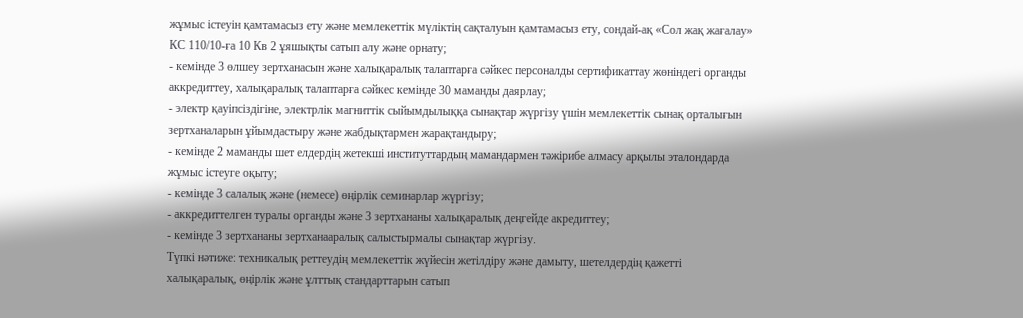жұмыс істеуін қамтамасыз ету және мемлекеттік мүліктің сақталуын қамтамасыз ету, сондай-ақ «Сол жақ жағалау» КС 110/10-ға 10 Кв 2 ұяшықты сатып алу және орнату;
- кемінде 3 өлшеу зертханасын және халықаралық талаптарға сәйкес персоналды сертификаттау жөніндегі органды аккредиттеу, халықаралық талаптарға сәйкес кемінде 30 маманды даярлау;
- электр қауіпсіздігіне, электрлік магниттік сыйымдылыққа сынақтар жүргізу үшін мемлекеттік сынақ орталығын зертханаларын ұйымдастыру және жабдықтармен жарақтандыру;
- кемінде 2 маманды шет елдердің жетекші институттардың мамандармен тәжірибе алмасу арқылы эталондарда жұмыс істеуге оқыту;
- кемінде 3 салалық және (немесе) өңірлік семинарлар жүргізу;
- аккредиттелген туралы органды және 3 зертхананы халықаралық деңгейде акредиттеу;
- кемінде 3 зертхананы зертханааралық салыстырмалы сынақтар жүргізу.
Түпкі нәтиже: техникалық реттеудің мемлекеттік жүйесін жетілдіру және дамыту, шетелдердің қажетті халықаралық, өңірлік және ұлттық стандарттарын сатып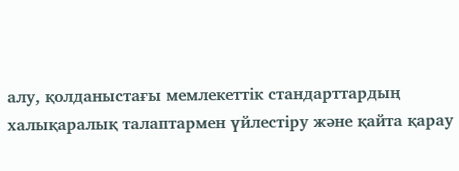алу, қолданыстағы мемлекеттік стандарттардың халықаралық талаптармен үйлестіру және қайта қарау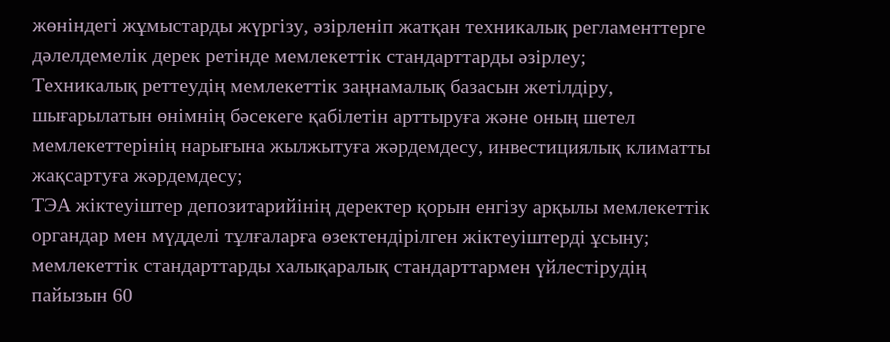жөніндегі жұмыстарды жүргізу, әзірленіп жатқан техникалық регламенттерге дәлелдемелік дерек ретінде мемлекеттік стандарттарды әзірлеу;
Техникалық реттеудің мемлекеттік заңнамалық базасын жетілдіру, шығарылатын өнімнің бәсекеге қабілетін арттыруға және оның шетел мемлекеттерінің нарығына жылжытуға жәрдемдесу, инвестициялық климатты жақсартуға жәрдемдесу;
ТЭА жіктеуіштер депозитарийінің деректер қорын енгізу арқылы мемлекеттік органдар мен мүдделі тұлғаларға өзектендірілген жіктеуіштерді ұсыну;
мемлекеттік стандарттарды халықаралық стандарттармен үйлестірудің пайызын 60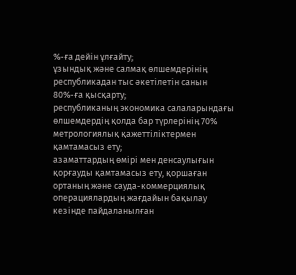%-ға дейін ұлғайту;
ұзындық және салмақ өлшемдерінің республикадан тыс әкетілетін санын 80%-ға қысқарту;
республиканың экономика салаларындағы өлшемдердің қолда бар түрлерінің 70% метрологиялық қажеттіліктермен қамтамасыз ету;
азаматтардың өмірі мен денсаулығын қорғауды қамтамасыз ету, қоршаған ортаның және сауда-коммерциялық операциялардың жағдайын бақылау кезінде пайдаланылған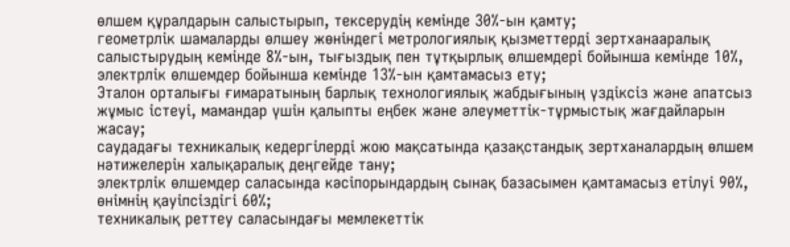өлшем құралдарын салыстырып, тексерудің кемінде 30%-ын қамту;
геометрлік шамаларды өлшеу жөніндегі метрологиялық қызметтерді зертханааралық салыстырудың кемінде 8%-ын, тығыздық пен тұтқырлық өлшемдері бойынша кемінде 10%, электрлік өлшемдер бойынша кемінде 13%-ын қамтамасыз ету;
Эталон орталығы ғимаратының барлық технологиялық жабдығының үздіксіз және апатсыз жұмыс істеуі, мамандар үшін қалыпты еңбек және әлеуметтік-тұрмыстық жағдайларын жасау;
саудадағы техникалық кедергілерді жою мақсатында қазақстандық зертханалардың өлшем нәтижелерін халықаралық деңгейде тану;
электрлік өлшемдер саласында кәсіпорындардың сынақ базасымен қамтамасыз етілуі 90%, өнімнің қауіпсіздігі 60%;
техникалық реттеу саласындағы мемлекеттік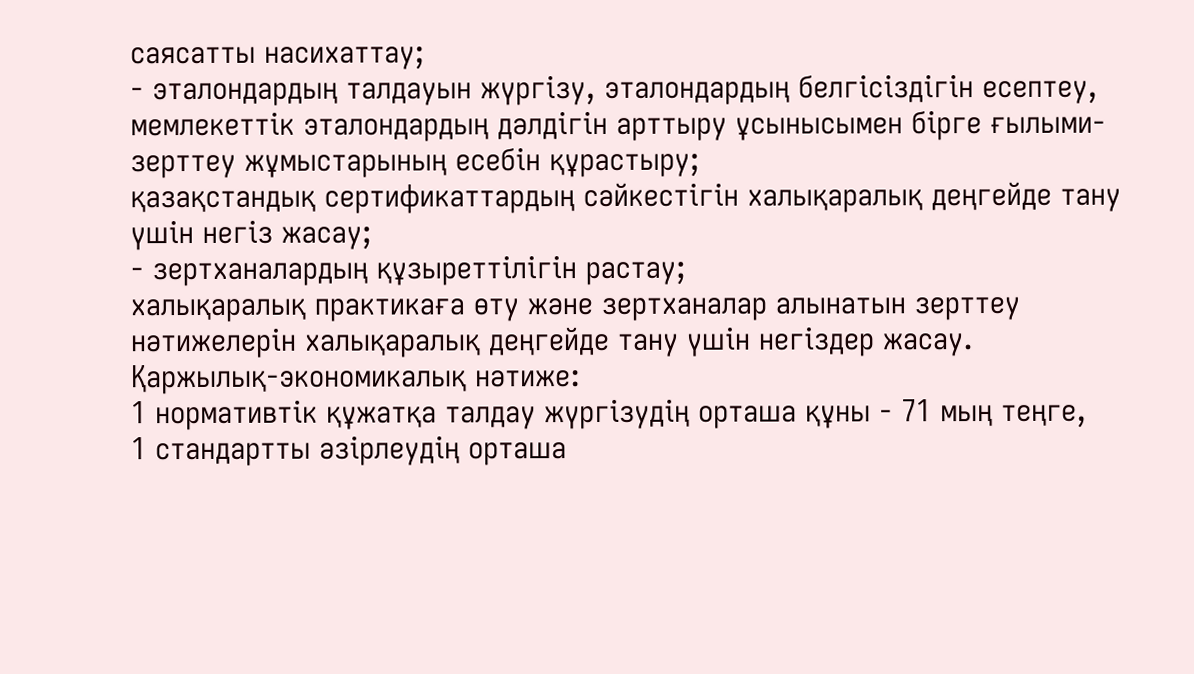саясатты насихаттау;
- эталондардың талдауын жүргізу, эталондардың белгісіздігін есептеу, мемлекеттік эталондардың дәлдігін арттыру ұсынысымен бірге ғылыми-зерттеу жұмыстарының есебін құрастыру;
қазақстандық сертификаттардың сәйкестігін халықаралық деңгейде тану үшін негіз жасау;
- зертханалардың құзыреттілігін растау;
халықаралық практикаға өту және зертханалар алынатын зерттеу нәтижелерін халықаралық деңгейде тану үшін негіздер жасау.
Қаржылық-экономикалық нәтиже:
1 нормативтік құжатқа талдау жүргізудің орташа құны - 71 мың теңге,
1 стандартты әзірлеудің орташа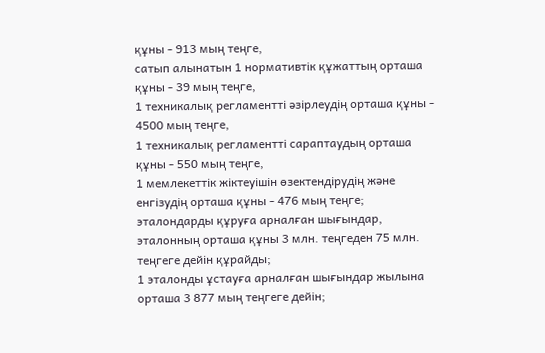құны - 913 мың теңге,
сатып алынатын 1 нормативтік құжаттың орташа құны - 39 мың теңге,
1 техникалық регламентті әзірлеудің орташа құны - 4500 мың теңге,
1 техникалық регламентті сараптаудың орташа құны - 550 мың теңге,
1 мемлекеттік жіктеуішін өзектендірудің және енгізудің орташа құны - 476 мың теңге;
эталондарды құруға арналған шығындар, эталонның орташа құны 3 млн. теңгеден 75 млн. теңгеге дейін құрайды;
1 эталонды ұстауға арналған шығындар жылына орташа 3 877 мың теңгеге дейін;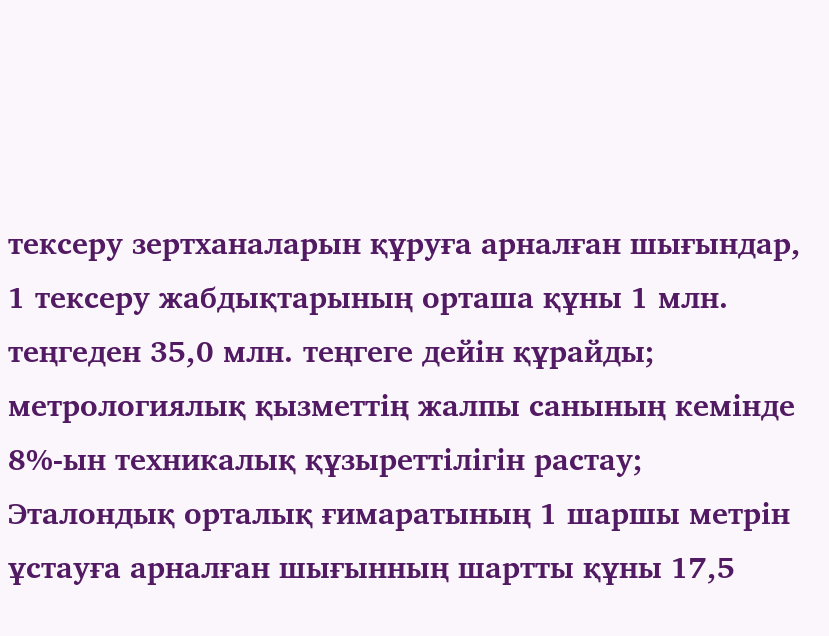тексеру зертханаларын құруға арналған шығындар, 1 тексеру жабдықтарының орташа құны 1 млн. теңгеден 35,0 млн. теңгеге дейін құрайды;
метрологиялық қызметтің жалпы санының кемінде 8%-ын техникалық құзыреттілігін растау;
Эталондық орталық ғимаратының 1 шаршы метрін ұстауға арналған шығынның шартты құны 17,5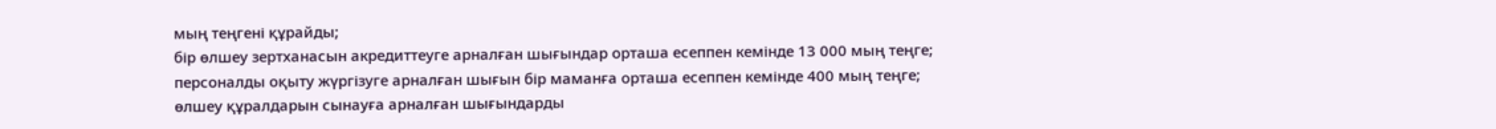мың теңгені құрайды;
бір өлшеу зертханасын акредиттеуге арналған шығындар орташа есеппен кемінде 13 000 мың теңге;
персоналды оқыту жүргізуге арналған шығын бір маманға орташа есеппен кемінде 400 мың теңге;
өлшеу құралдарын сынауға арналған шығындарды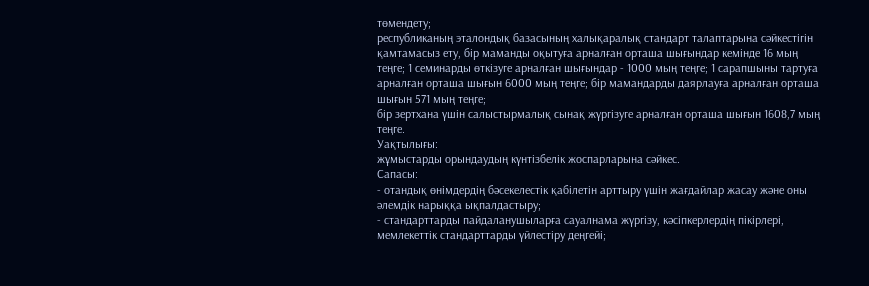төмендету;
республиканың эталондық базасының халықаралық стандарт талаптарына сәйкестігін қамтамасыз ету, бір маманды оқытуға арналған орташа шығындар кемінде 16 мың теңге; 1 семинарды өткізуге арналған шығындар - 1000 мың теңге; 1 сарапшыны тартуға арналған орташа шығын 6000 мың теңге; бір мамандарды даярлауға арналған орташа шығын 571 мың теңге;
бір зертхана үшін салыстырмалық сынақ жүргізуге арналған орташа шығын 1608,7 мың теңге.
Уақтылығы:
жұмыстарды орындаудың күнтізбелік жоспарларына сәйкес.
Сапасы:
- отандық өнімдердің бәсекелестік қабілетін арттыру үшін жағдайлар жасау және оны әлемдік нарыққа ықпалдастыру;
- стандарттарды пайдаланушыларға сауалнама жүргізу, кәсіпкерлердің пікірлері, мемлекеттік стандарттарды үйлестіру деңгейі;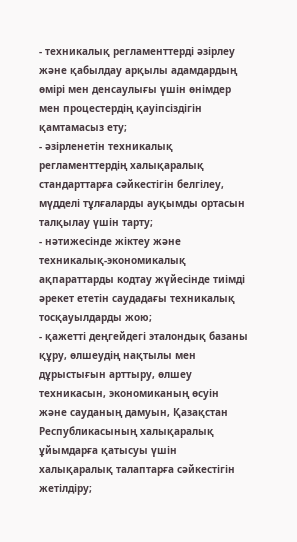- техникалық регламенттерді әзірлеу және қабылдау арқылы адамдардың өмірі мен денсаулығы үшін өнімдер мен процестердің қауіпсіздігін қамтамасыз ету;
- әзірленетін техникалық регламенттердің халықаралық стандарттарға сәйкестігін белгілеу, мүдделі тұлғаларды ауқымды ортасын талқылау үшін тарту;
- нәтижесінде жіктеу және техникалық-экономикалық ақпараттарды кодтау жүйесінде тиімді әрекет ететін саудадағы техникалық тосқауылдарды жою;
- қажетті деңгейдегі эталондық базаны құру, өлшеудің нақтылы мен дұрыстығын арттыру, өлшеу техникасын, экономиканың өсуін және сауданың дамуын, Қазақстан Республикасының халықаралық ұйымдарға қатысуы үшін халықаралық талаптарға сәйкестігін жетілдіру;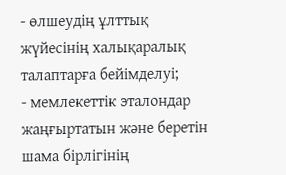- өлшеудің ұлттық жүйесінің халықаралық талаптарға бейімделуі;
- мемлекеттік эталондар жаңғыртатын және беретін шама бірлігінің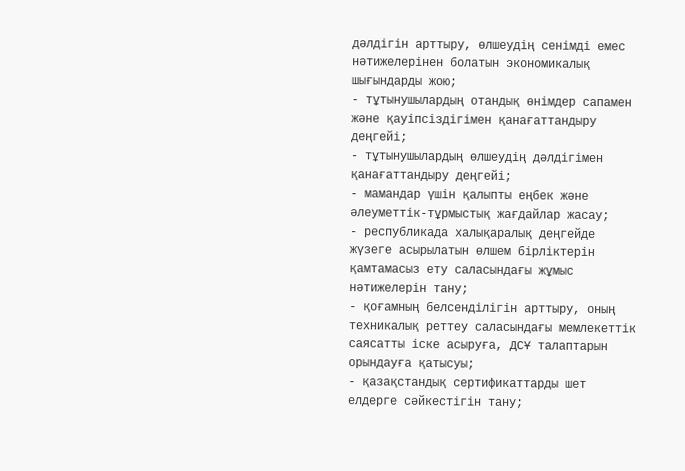дәлдігін арттыру, өлшеудің сенімді емес нәтижелерінен болатын экономикалық шығындарды жою;
- тұтынушылардың отандық өнімдер сапамен және қауіпсіздігімен қанағаттандыру деңгейі;
- тұтынушылардың өлшеудің дәлдігімен қанағаттандыру деңгейі;
- мамандар үшін қалыпты еңбек және әлеуметтік-тұрмыстық жағдайлар жасау;
- республикада халықаралық деңгейде жүзеге асырылатын өлшем бірліктерін қамтамасыз ету саласындағы жұмыс нәтижелерін тану;
- қоғамның белсенділігін арттыру, оның техникалық реттеу саласындағы мемлекеттік саясатты іске асыруға, ДСҰ талаптарын орындауға қатысуы;
- қазақстандық сертификаттарды шет елдерге сәйкестігін тану;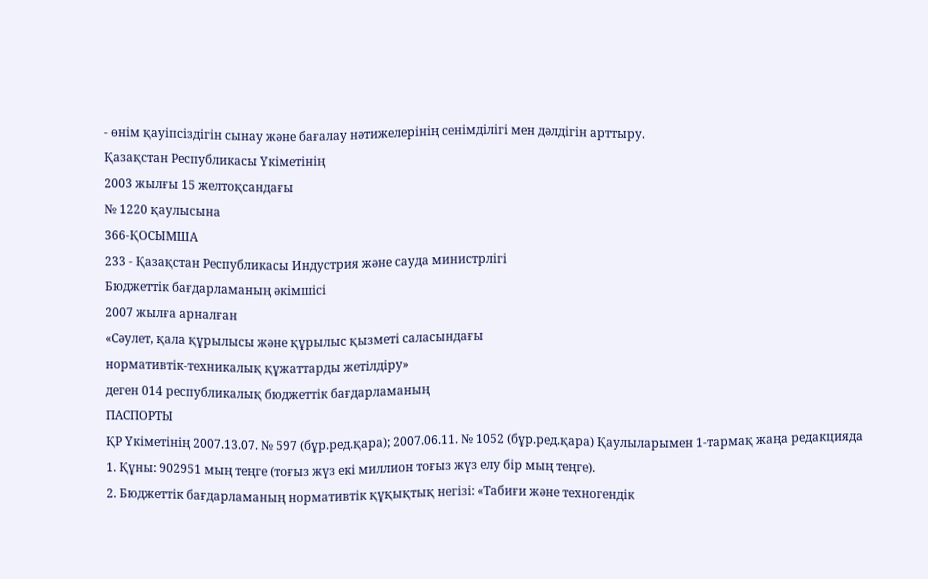- өнім қауіпсіздігін сынау және бағалау нәтижелерінің сенімділігі мен дәлдігін арттыру.
Қазақстан Республикасы Үкіметінің
2003 жылғы 15 желтоқсандағы
№ 1220 қаулысына
366-ҚОСЫМША
233 - Қазақстан Республикасы Индустрия және сауда министрлігі
Бюджеттік бағдарламаның әкімшісі
2007 жылға арналған
«Сәулет, қала құрылысы және құрылыс қызметі саласындағы
нормативтік-техникалық құжаттарды жетілдіру»
деген 014 республикалық бюджеттік бағдарламаның
ПАСПОРТЫ
ҚР Үкіметінің 2007.13.07. № 597 (бұр.ред.қара); 2007.06.11. № 1052 (бұр.ред.қара) Қаулыларымен 1-тармақ жаңа редакцияда
1. Құны: 902951 мың теңге (тоғыз жүз екі миллион тоғыз жүз елу бір мың теңге).
2. Бюджеттік бағдарламаның нормативтік құқықтық негізі: «Табиғи және техногендік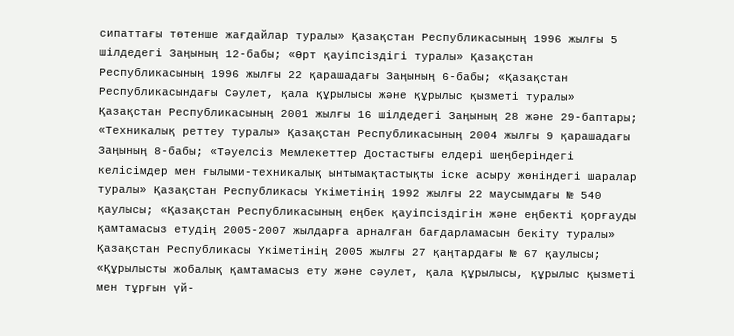сипаттағы төтенше жағдайлар туралы» Қазақстан Республикасының 1996 жылғы 5 шілдедегі Заңының 12-бабы; «Өрт қауіпсіздігі туралы» Қазақстан Республикасының 1996 жылғы 22 қарашадағы Заңының 6-бабы; «Қазақстан Республикасындағы Сәулет, қала құрылысы және құрылыс қызметі туралы» Қазақстан Республикасының 2001 жылғы 16 шілдедегі Заңының 28 және 29-баптары; «Техникалық реттеу туралы» Қазақстан Республикасының 2004 жылғы 9 қарашадағы Заңының 8-бабы; «Тәуелсіз Мемлекеттер Достастығы елдері шеңберіндегі келісімдер мен ғылыми-техникалық ынтымақтастықты іске асыру жөніндегі шаралар туралы» Қазақстан Республикасы Үкіметінің 1992 жылғы 22 маусымдағы № 540 қаулысы; «Қазақстан Республикасының еңбек қауіпсіздігін және еңбекті қорғауды қамтамасыз етудің 2005-2007 жылдарға арналған бағдарламасын бекіту туралы» Қазақстан Республикасы Үкіметінің 2005 жылғы 27 қаңтардағы № 67 қаулысы; «Құрылысты жобалық қамтамасыз ету және сәулет, қала құрылысы, құрылыс қызметі мен тұрғын үй-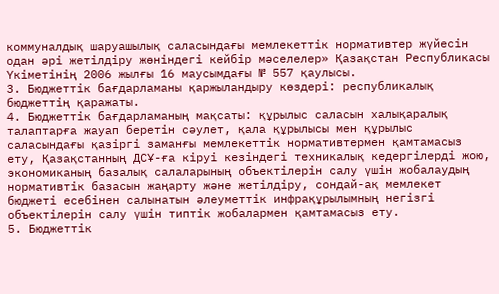коммуналдық шаруашылық саласындағы мемлекеттік нормативтер жүйесін одан әрі жетілдіру жөніндегі кейбір мәселелер» Қазақстан Республикасы Үкіметінің 2006 жылғы 16 маусымдағы № 557 қаулысы.
3. Бюджеттік бағдарламаны қаржыландыру көздері: республикалық бюджеттің қаражаты.
4. Бюджеттік бағдарламаның мақсаты: құрылыс саласын халықаралық талаптарға жауап беретін сәулет, қала құрылысы мен құрылыс саласындағы қазіргі заманғы мемлекеттік нормативтермен қамтамасыз ету, Қазақстанның ДСҰ-ға кіруі кезіндегі техникалық кедергілерді жою, экономиканың базалық салаларының объектілерін салу үшін жобалаудың нормативтік базасын жаңарту және жетілдіру, сондай-ақ мемлекет бюджеті есебінен салынатын әлеуметтік инфрақұрылымның негізгі объектілерін салу үшін типтік жобалармен қамтамасыз ету.
5. Бюджеттік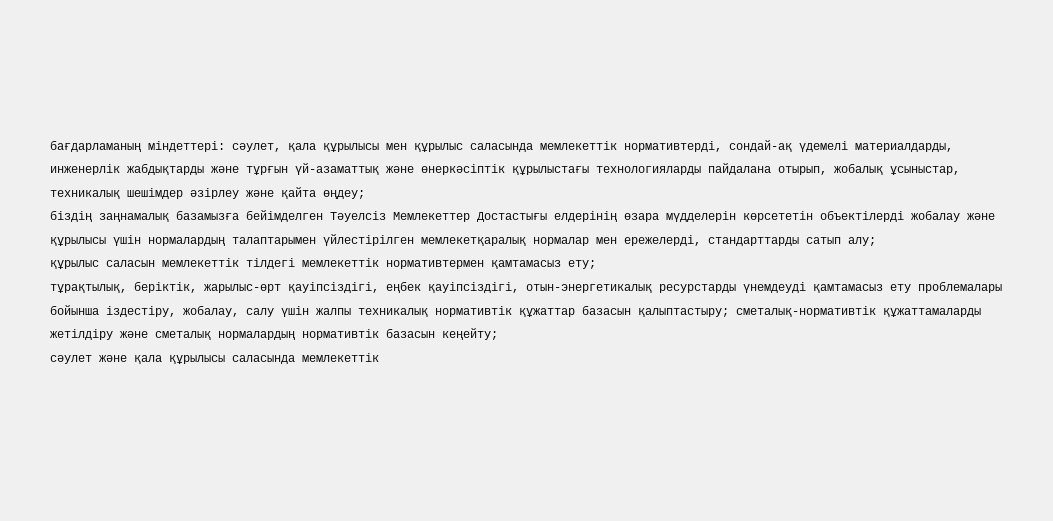бағдарламаның міндеттері: сәулет, қала құрылысы мен құрылыс саласында мемлекеттік нормативтерді, сондай-ақ үдемелі материалдарды, инженерлік жабдықтарды және тұрғын үй-азаматтық және өнеркәсіптік құрылыстағы технологияларды пайдалана отырып, жобалық ұсыныстар, техникалық шешімдер әзірлеу және қайта өңдеу;
біздің заңнамалық базамызға бейімделген Тәуелсіз Мемлекеттер Достастығы елдерінің өзара мүдделерін көрсететін объектілерді жобалау және құрылысы үшін нормалардың талаптарымен үйлестірілген мемлекетқаралық нормалар мен ережелерді, стандарттарды сатып алу;
құрылыс саласын мемлекеттік тілдегі мемлекеттік нормативтермен қамтамасыз ету;
тұрақтылық, беріктік, жарылыс-өрт қауіпсіздігі, еңбек қауіпсіздігі, отын-энергетикалық ресурстарды үнемдеуді қамтамасыз ету проблемалары бойынша іздестіру, жобалау, салу үшін жалпы техникалық нормативтік құжаттар базасын қалыптастыру; сметалық-нормативтік құжаттамаларды жетілдіру және сметалық нормалардың нормативтік базасын кеңейту;
сәулет және қала құрылысы саласында мемлекеттік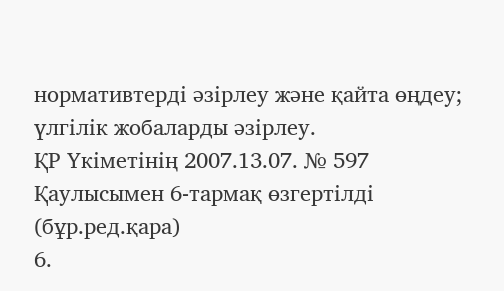нормативтерді әзірлеу және қайта өңдеу; үлгілік жобаларды әзірлеу.
ҚР Үкіметінің 2007.13.07. № 597 Қаулысымен 6-тармақ өзгертілді (бұр.ред.қара)
6.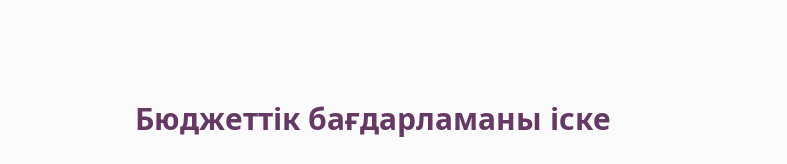Бюджеттік бағдарламаны іске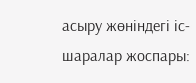асыру жөніндегі іс-шаралар жоспары: